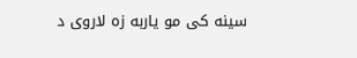سینه کی مو یاربه زه لاروی د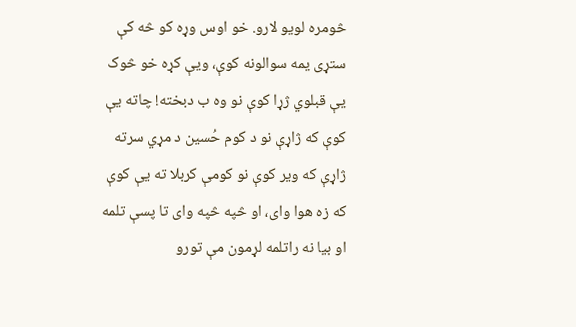څومره لویو لارو. خو اوس وړه کو څه کې ستړی یمه سوالونه کوې، ویې کړه خو څوک یې قبلوي ژړا کوې نو وه ب دبخته! چاته یې کوې که ژاړې نو د کوم حُسین د مړي سرته ژاړې که ویر کوې نو کومې کربلا ته یې کوې که زه هوا وای، او څپه څپه وای تا پسې تلمه او بيا نه راتلمه لړمون مې تورو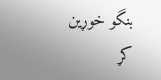بنگو خوړين کړ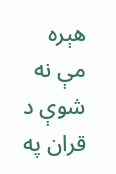هېره مې نه شوې د قران په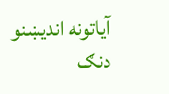آياتونه انديښنو دنګ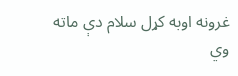غرونه اوبه کړل سلام دې ماته وي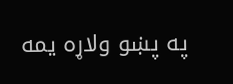په پښو ولاړه يمه